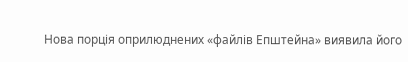Нова порція оприлюднених «файлів Епштейна» виявила його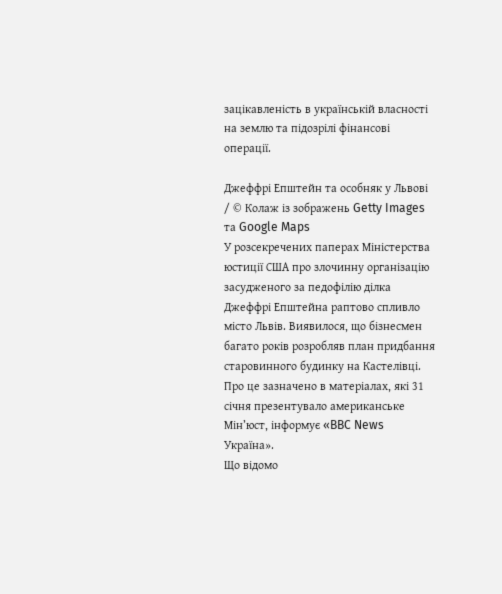зацікавленість в українській власності на землю та підозрілі фінансові операції.

Джеффрі Епштейн та особняк у Львові / © Колаж із зображень Getty Images та Google Maps
У розсекречених паперах Міністерства юстиції США про злочинну організацію засудженого за педофілію ділка Джеффрі Епштейна раптово спливло місто Львів. Виявилося, що бізнесмен багато років розробляв план придбання старовинного будинку на Кастелівці.
Про це зазначено в матеріалах, які 31 січня презентувало американське Мін’юст, інформує «BBC News Україна».
Що відомо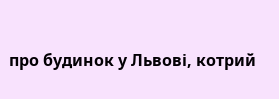про будинок у Львові, котрий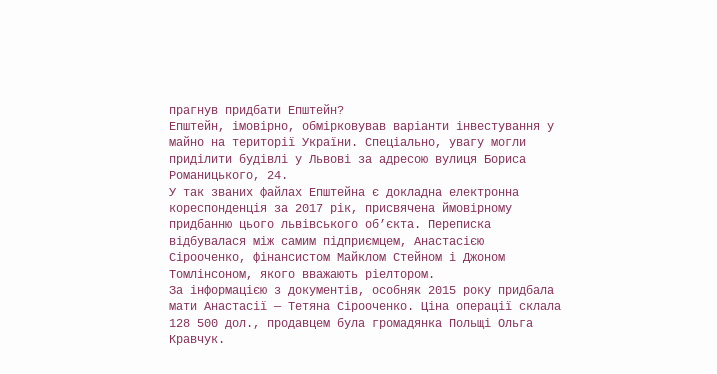прагнув придбати Епштейн?
Епштейн, імовірно, обмірковував варіанти інвестування у майно на території України. Спеціально, увагу могли приділити будівлі у Львові за адресою вулиця Бориса Романицького, 24.
У так званих файлах Епштейна є докладна електронна кореспонденція за 2017 рік, присвячена ймовірному придбанню цього львівського об’єкта. Переписка відбувалася між самим підприємцем, Анастасією Сірооченко, фінансистом Майклом Стейном і Джоном Томлінсоном, якого вважають ріелтором.
За інформацією з документів, особняк 2015 року придбала мати Анастасії — Тетяна Сірооченко. Ціна операції склала 128 500 дол., продавцем була громадянка Польщі Ольга Кравчук.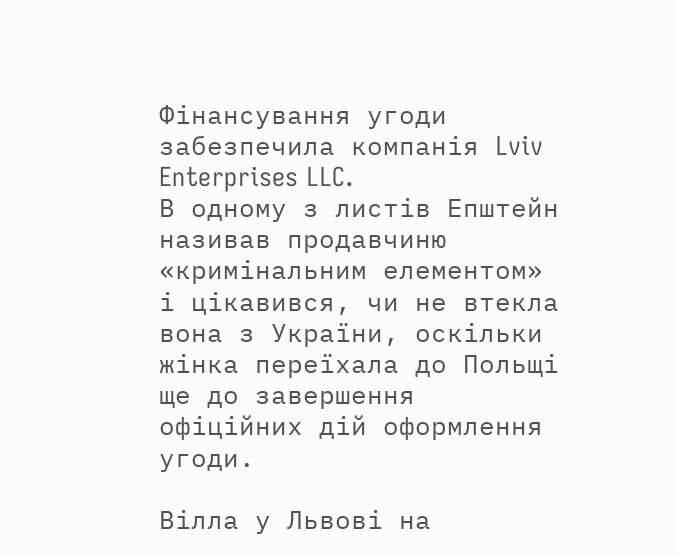Фінансування угоди забезпечила компанія Lviv Enterprises LLC.
В одному з листів Епштейн називав продавчиню «кримінальним елементом» і цікавився, чи не втекла вона з України, оскільки жінка переїхала до Польщі ще до завершення офіційних дій оформлення угоди.

Вілла у Львові на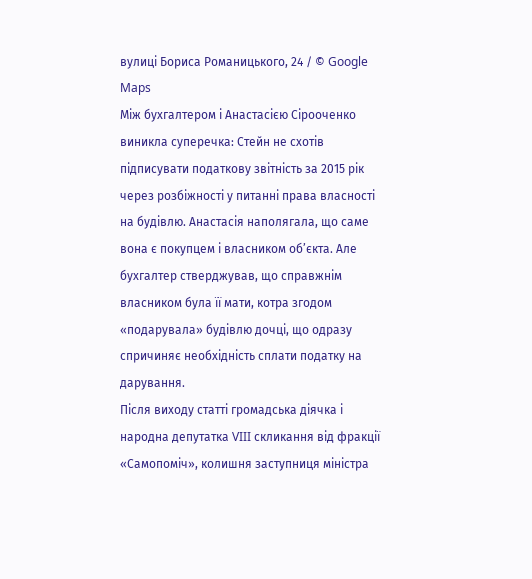вулиці Бориса Романицького, 24 / © Google Maps
Між бухгалтером і Анастасією Сірооченко виникла суперечка: Стейн не схотів підписувати податкову звітність за 2015 рік через розбіжності у питанні права власності на будівлю. Анастасія наполягала, що саме вона є покупцем і власником об’єкта. Але бухгалтер стверджував, що справжнім власником була її мати, котра згодом «подарувала» будівлю дочці, що одразу спричиняє необхідність сплати податку на дарування.
Після виходу статті громадська діячка і народна депутатка VIII скликання від фракції «Самопоміч», колишня заступниця міністра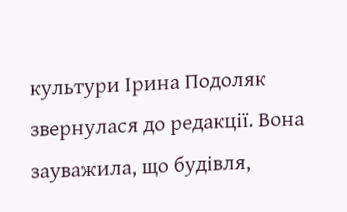культури Ірина Подоляк звернулася до редакції. Вона зауважила, що будівля,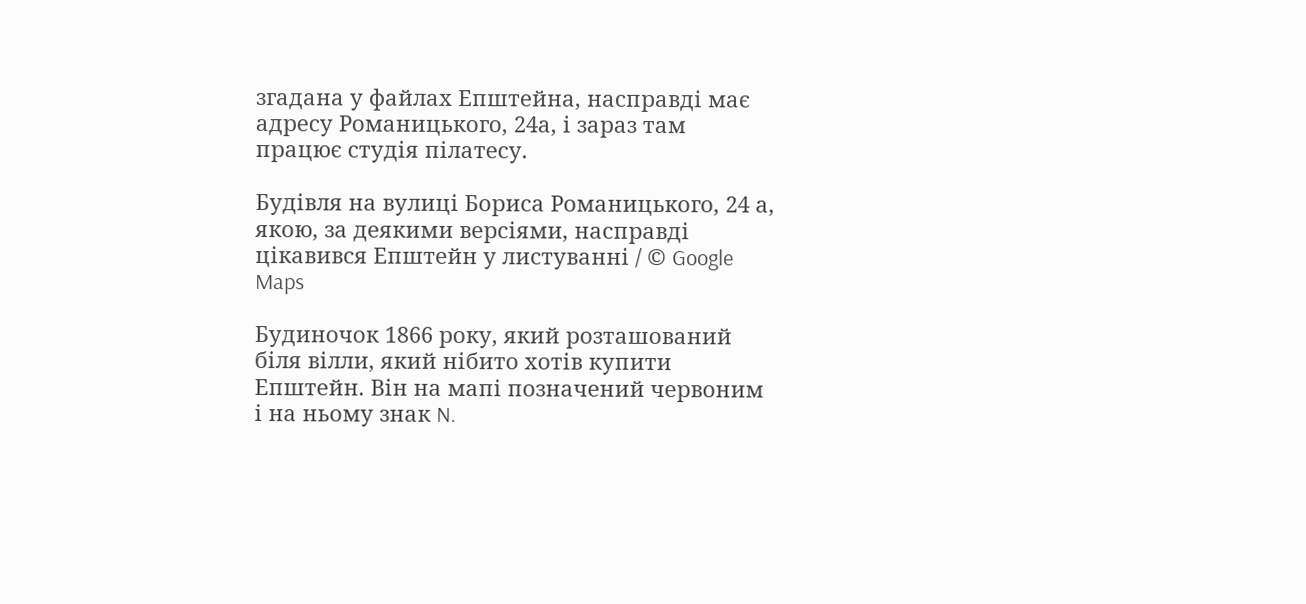згадана у файлах Епштейна, насправді має адресу Романицького, 24а, і зараз там працює студія пілатесу.

Будівля на вулиці Бориса Романицького, 24 а, якою, за деякими версіями, насправді цікавився Епштейн у листуванні / © Google Maps

Будиночок 1866 року, який розташований біля вілли, який нібито хотів купити Епштейн. Він на мапі позначений червоним і на ньому знак N.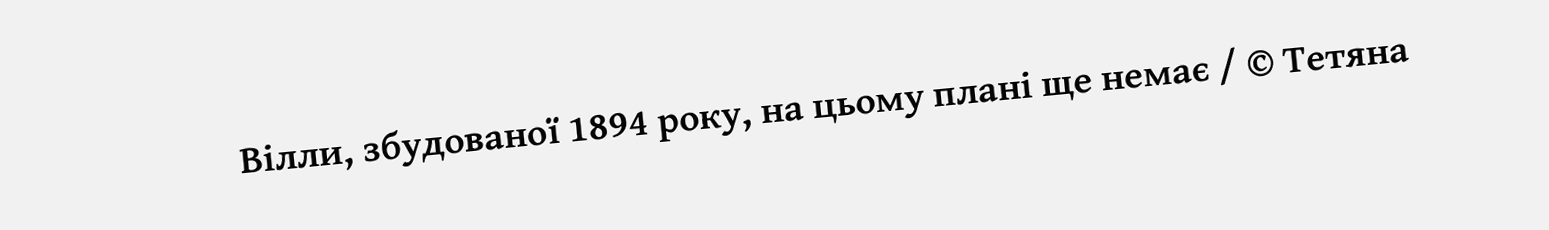Вілли, збудованої 1894 року, на цьому плані ще немає / © Тетяна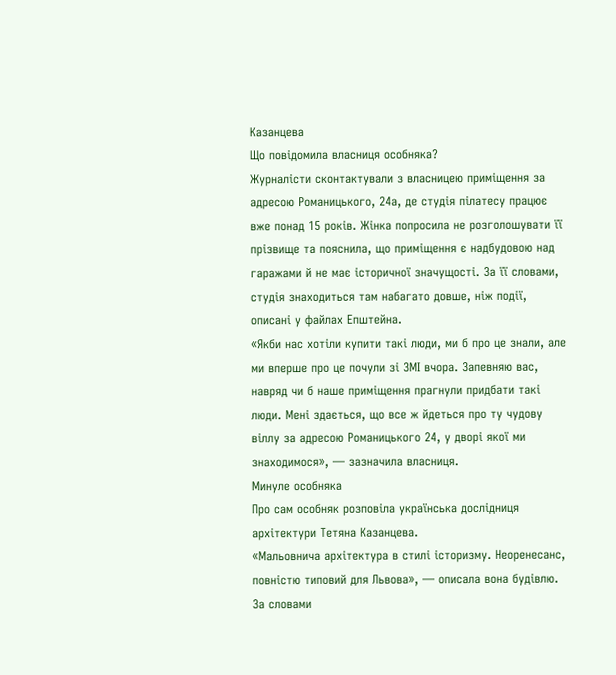Казанцева
Що повідомила власниця особняка?
Журналісти сконтактували з власницею приміщення за адресою Романицького, 24а, де студія пілатесу працює вже понад 15 років. Жінка попросила не розголошувати її прізвище та пояснила, що приміщення є надбудовою над гаражами й не має історичної значущості. За її словами, студія знаходиться там набагато довше, ніж події, описані у файлах Епштейна.
«Якби нас хотіли купити такі люди, ми б про це знали, але ми вперше про це почули зі ЗМІ вчора. Запевняю вас, навряд чи б наше приміщення прагнули придбати такі люди. Мені здається, що все ж йдеться про ту чудову віллу за адресою Романицького 24, у дворі якої ми знаходимося», — зазначила власниця.
Минуле особняка
Про сам особняк розповіла українська дослідниця архітектури Тетяна Казанцева.
«Мальовнича архітектура в стилі історизму. Неоренесанс, повністю типовий для Львова», — описала вона будівлю.
За словами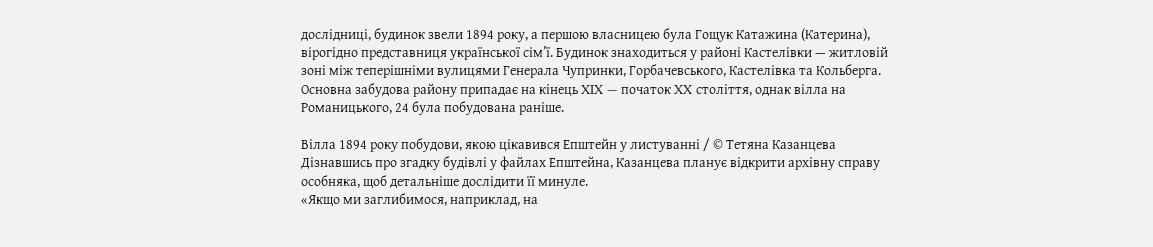дослідниці, будинок звели 1894 року, а першою власницею була Гощук Катажина (Катерина), вірогідно представниця української сім’ї. Будинок знаходиться у районі Кастелівки — житловій зоні між теперішніми вулицями Генерала Чупринки, Горбачевського, Кастелівка та Кольберга. Основна забудова району припадає на кінець XIX — початок XX століття, однак вілла на Романицького, 24 була побудована раніше.

Вілла 1894 року побудови, якою цікавився Епштейн у листуванні / © Тетяна Казанцева
Дізнавшись про згадку будівлі у файлах Епштейна, Казанцева планує відкрити архівну справу особняка, щоб детальніше дослідити її минуле.
«Якщо ми заглибимося, наприклад, на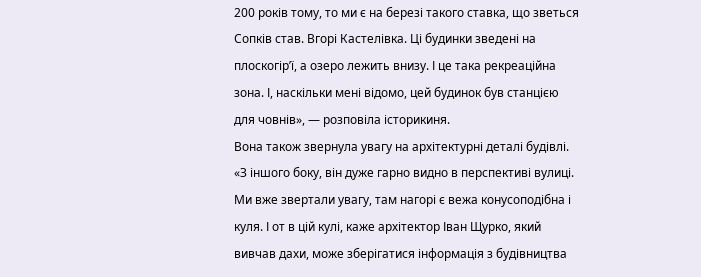200 років тому, то ми є на березі такого ставка, що зветься Сопків став. Вгорі Кастелівка. Ці будинки зведені на плоскогір’ї, а озеро лежить внизу. І це така рекреаційна зона. І, наскільки мені відомо, цей будинок був станцією для човнів», — розповіла історикиня.
Вона також звернула увагу на архітектурні деталі будівлі.
«З іншого боку, він дуже гарно видно в перспективі вулиці. Ми вже звертали увагу, там нагорі є вежа конусоподібна і куля. І от в цій кулі, каже архітектор Іван Щурко, який вивчав дахи, може зберігатися інформація з будівництва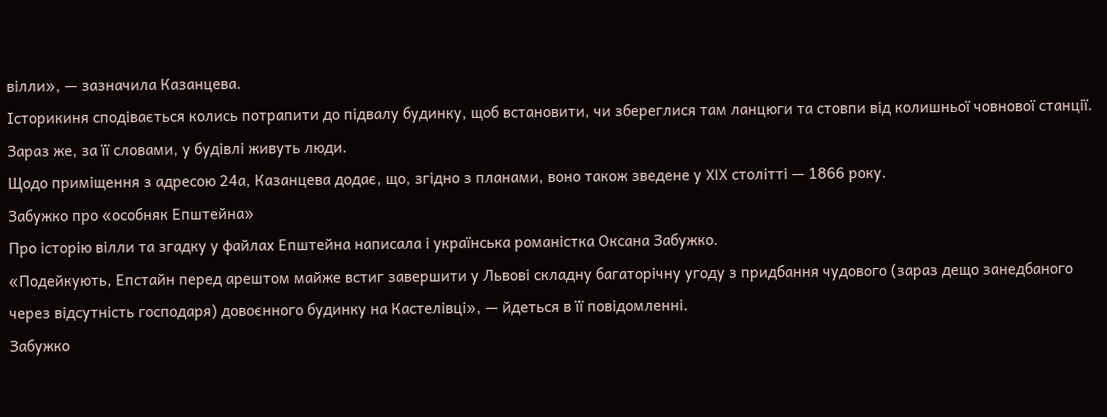вілли», — зазначила Казанцева.
Історикиня сподівається колись потрапити до підвалу будинку, щоб встановити, чи збереглися там ланцюги та стовпи від колишньої човнової станції. Зараз же, за її словами, у будівлі живуть люди.
Щодо приміщення з адресою 24а, Казанцева додає, що, згідно з планами, воно також зведене у XIX столітті — 1866 року.
Забужко про «особняк Епштейна»
Про історію вілли та згадку у файлах Епштейна написала і українська романістка Оксана Забужко.
«Подейкують, Епстайн перед арештом майже встиг завершити у Львові складну багаторічну угоду з придбання чудового (зараз дещо занедбаного через відсутність господаря) довоєнного будинку на Кастелівці», — йдеться в її повідомленні.
Забужко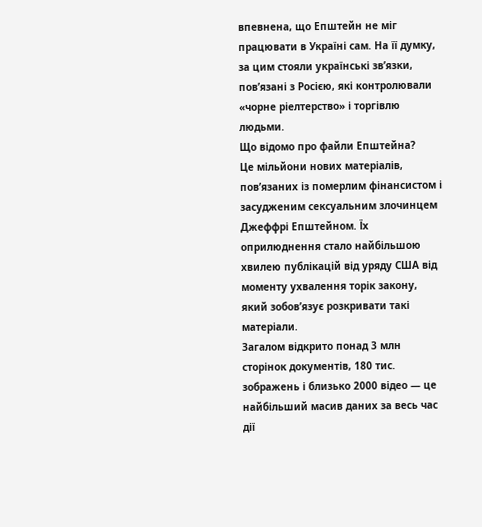впевнена, що Епштейн не міг працювати в Україні сам. На її думку, за цим стояли українські зв’язки, пов’язані з Росією, які контролювали «чорне ріелтерство» і торгівлю людьми.
Що відомо про файли Епштейна?
Це мільйони нових матеріалів, пов’язаних із померлим фінансистом і засудженим сексуальним злочинцем Джеффрі Епштейном. Їх оприлюднення стало найбільшою хвилею публікацій від уряду США від моменту ухвалення торік закону, який зобов’язує розкривати такі матеріали.
Загалом відкрито понад 3 млн сторінок документів, 180 тис. зображень і близько 2000 відео — це найбільший масив даних за весь час дії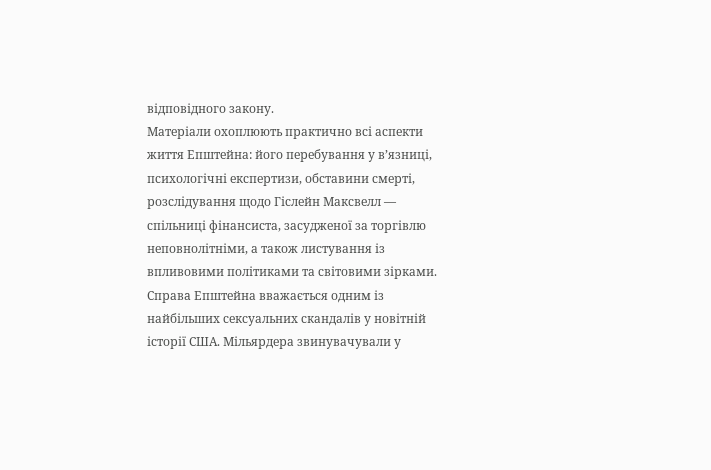відповідного закону.
Матеріали охоплюють практично всі аспекти життя Епштейна: його перебування у в’язниці, психологічні експертизи, обставини смерті, розслідування щодо Гіслейн Максвелл — спільниці фінансиста, засудженої за торгівлю неповнолітніми, а також листування із впливовими політиками та світовими зірками.
Справa Епштейна вважається одним із найбільших сексуальних скандалів у новітній історії США. Мільярдера звинувачували у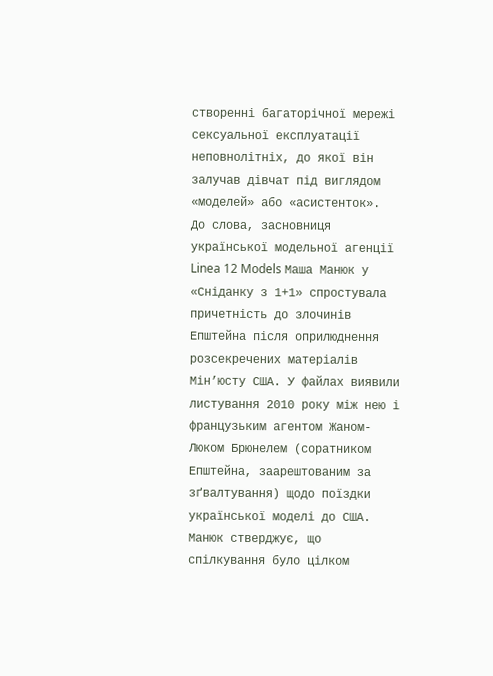створенні багаторічної мережі сексуальної експлуатації неповнолітніх, до якої він залучав дівчат під виглядом «моделей» або «асистенток».
До слова, засновниця української модельної агенції Linea 12 Models Маша Манюк у «Сніданку з 1+1» спростувала причетність до злочинів Епштейна після оприлюднення розсекречених матеріалів Мін’юсту США. У файлах виявили листування 2010 року між нею і французьким агентом Жаном-Люком Брюнелем (соратником Епштейна, заарештованим за зґвалтування) щодо поїздки української моделі до США. Манюк стверджує, що спілкування було цілком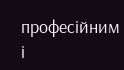професійним і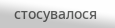стосувалося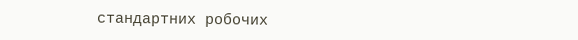стандартних робочих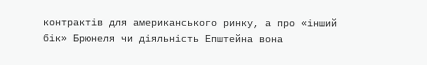контрактів для американського ринку, а про «інший бік» Брюнеля чи діяльність Епштейна вона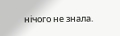нічого не знала.